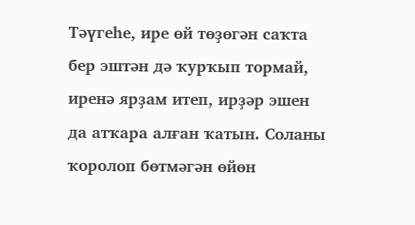Тәүгеһе, ире өй төҙөгән саҡта бер эштән дә ҡурҡып тормай, иренә ярҙам итеп, ирҙәр эшен да атҡара алған ҡатын. Соланы ҡоролоп бөтмәгән өйөн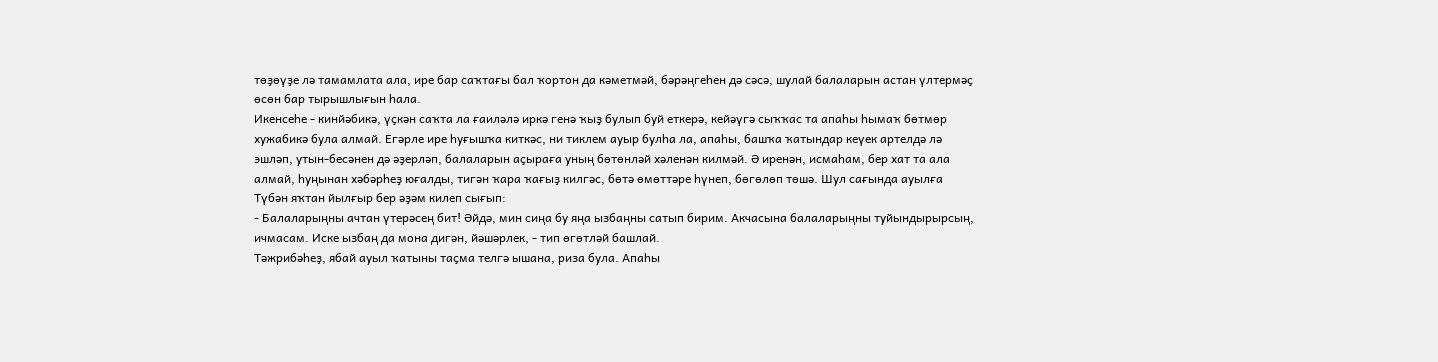төҙөүҙе лә тамамлата ала, ире бар саҡтағы бал ҡортон да кәметмәй, бәрәңгеһен дә сәсә, шулай балаларын астан үлтермәҫ өсөн бар тырышлығын һала.
Икенсеһе - кинйәбикә, үҫкән саҡта ла ғаиләлә иркә генә ҡыҙ булып буй еткерә, кейәүгә сыҡҡас та апаһы һымаҡ бөтмөр хужабикә була алмай. Егәрле ире һуғышҡа киткәс, ни тиклем ауыр булһа ла, апаһы, башҡа ҡатындар кеүек артелдә лә эшләп, утын-бесәнен дә әҙерләп, балаларын аҫыраға уның бөтөнләй хәленән килмәй. Ә иренән, исмаһам, бер хат та ала алмай, һуңынан хәбәрһеҙ юғалды, тигән ҡара ҡағыҙ килгәс, бөтә өмөттәре һүнеп, бөгөлөп төшә. Шул сағында ауылға Түбән яҡтан йылғыр бер әҙәм килеп сығып:
- Балаларыңны ачтан үтерәсең бит! Әйдә, мин сиңа бу яңа ызбаңны сатып бирим. Акчасына балаларыңны туйындырырсың, ичмасам. Иске ызбаң да мона дигән, йәшәрлек, - тип өгөтләй башлай.
Тәжрибәһеҙ, ябай ауыл ҡатыны таҫма телгә ышана, риза була. Апаһы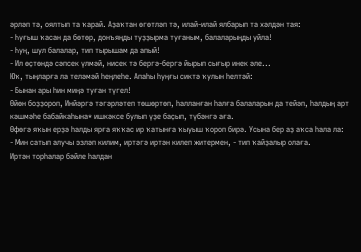әрләп тә, оялтып та ҡарай. Аҙаҡтан өгөтләп тә, илай-илай ялбарып та хәлдән тая:
- Һуғыш ҡасан да бөтөр, донъяңды туҙҙырма туғаным, балаларыңды уйла!
- Һуң, шул балалар, тип тырышам да апый!
- Ил өҫтөндә сәпсек үлмәй, нисек тә бергә-бергә йырып сығыр инек әле...
Юҡ, тыңларға ла теләмәй һеңлеһе. Апаһы һуңғы сиктә ҡулын һелтәй:
- Бынан ары һин миңә туған түгел!
Өйөн боҙҙороп, Инйәргә тәгәрләтеп төшөртөп, һалланған һалға балаларын да тейәп, һалдың арт кәшмәһе бабайкаһына* ишкәксе булып үҙе баҫып, түбәнгә аға.
Өфөгә яҡын ерҙә һалды ярға яҡҡас ир ҡатынға ҡыуыш ҡороп бирә. Усына бер аҙ аҡса һала ла:
- Мин сатып алучы эзләп килим, иртәгә иртән килеп житермен, - тип ҡайҙалыр олаға.
Иртән торһалар бәйле һалдан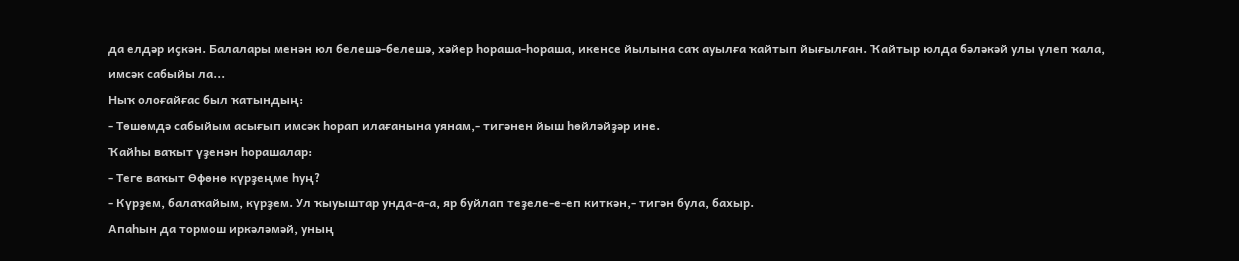да елдәр иҫкән. Балалары менән юл белешә-белешә, хәйер һораша-һораша, икенсе йылына саҡ ауылға ҡайтып йығылған. Ҡайтыр юлда бәләкәй улы үлеп ҡала, имсәк сабыйы ла...
Ныҡ олоғайғас был ҡатындың:
- Төшөмдә сабыйым асығып имсәк һорап илағанына уянам,- тигәнен йыш һөйләйҙәр ине.
Ҡайһы ваҡыт үҙенән һорашалар:
- Теге ваҡыт Өфөнө күрҙеңме һуң?
- Күрҙем, балаҡайым, күрҙем. Ул ҡыуыштар унда-а-а, яр буйлап теҙеле-е-еп киткән,- тигән була, бахыр.
Апаһын да тормош иркәләмәй, уның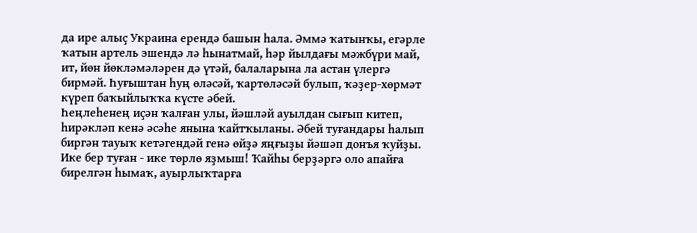да ире алыҫ Украина ерендә башын һала. Әммә ҡатынҡы, егәрле ҡатын артель эшендә лә һынатмай, һәр йылдағы мәжбүри май, ит, йөн йөкләмәләрен дә үтәй, балаларына ла астан үлергә бирмәй. Һуғыштан һуң өләсәй, ҡартөләсәй булып, ҡәҙер-хөрмәт күреп баҡыйлыҡҡа күсте әбей.
Һеңлеһенең иҫән ҡалған улы, йәшләй ауылдан сығып китеп, һирәкләп кенә әсәһе янына ҡайтҡыланы. Әбей туғандары һалып биргән тауыҡ кетәгендәй генә өйҙә яңғыҙы йәшәп донъя ҡуйҙы.
Ике бер туған - ике төрлө яҙмыш! Ҡайһы берҙәргә оло апайға бирелгән һымаҡ, ауырлыҡтарға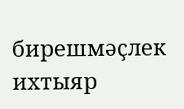бирешмәҫлек ихтыяр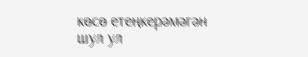көсө етеңкерәмәгән шул ул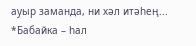ауыр заманда, ни хәл итәһең...
*Бабайка – һал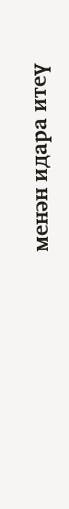менән идара итеү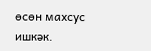өсөн махсус ишкәк.